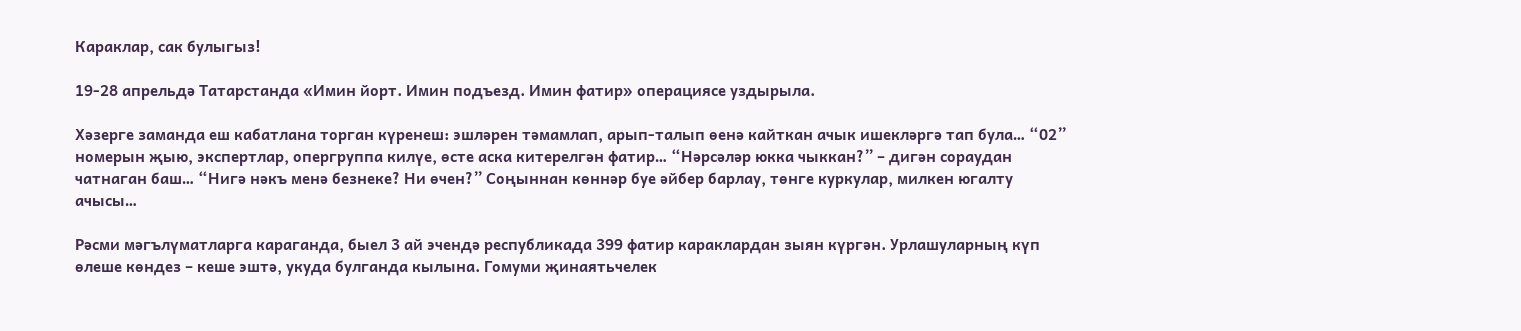Караклар, сак булыгыз!

19-28 апрельдә Татарстанда «Имин йорт. Имин подъезд. Имин фатир» операциясе уздырыла.

Хәзерге заманда еш кабатлана торган күренеш: эшләрен тәмамлап, арып-талып өенә кайткан ачык ишекләргә тап була… “02” номерын җыю, экспертлар, опергруппа килүе, өсте аска китерелгән фатир… “Нәрсәләр юкка чыккан?” – дигән сораудан чатнаган баш… “Нигә нәкъ менә безнеке? Ни өчен?” Соңыннан көннәр буе әйбер барлау, төнге куркулар, милкен югалту ачысы…

Рәсми мәгълүматларга караганда, быел 3 ай эчендә республикада 399 фатир караклардан зыян күргән. Урлашуларның күп өлеше көндез – кеше эштә, укуда булганда кылына. Гомуми җинаятьчелек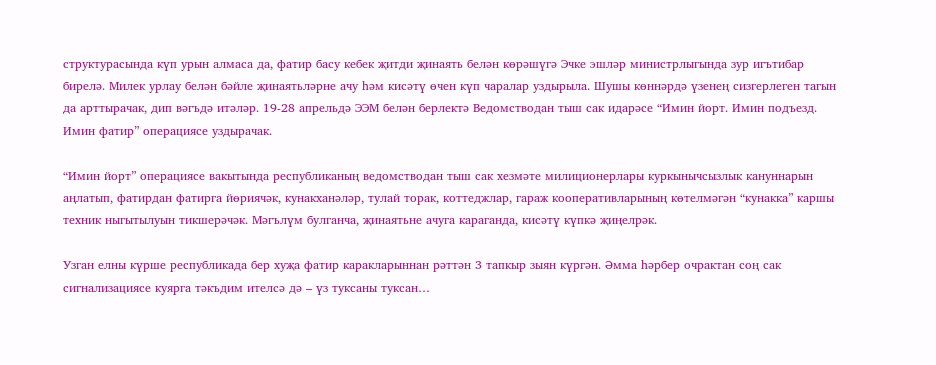структурасында күп урын алмаса да, фатир басу кебек җитди җинаять белән көрәшүгә Эчке эшләр министрлыгында зур игътибар бирелә. Милек урлау белән бәйле җинаятьләрне ачу һәм кисәтү өчен күп чаралар уздырыла. Шушы көннәрдә үзенең сизгерлеген тагын да арттырачак, дип вәгъдә итәләр. 19-28 апрельдә ЭЭМ белән берлектә Ведомстводан тыш сак идарәсе “Имин йорт. Имин подъезд. Имин фатир” операциясе уздырачак.

“Имин йорт” операциясе вакытында республиканың ведомстводан тыш сак хезмәте милиционерлары куркынычсызлык кануннарын аңлатып, фатирдан фатирга йөриячәк, кунакханәләр, тулай торак, коттеджлар, гараж кооперативларының көтелмәгән “кунакка” каршы техник ныгытылуын тикшерәчәк. Мәгълүм булганча, җинаятьне ачуга караганда, кисәтү күпкә җиңелрәк.

Узган елны күрше республикада бер хуҗа фатир каракларыннан рәттән 3 тапкыр зыян күргән. Әмма һәрбер очрактан соң сак сигнализациясе куярга тәкъдим ителсә дә – үз туксаны туксан…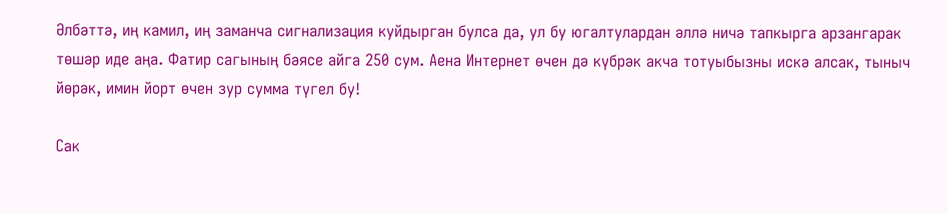Әлбәттә, иң камил, иң заманча сигнализация куйдырган булса да, ул бу югалтулардан әллә ничә тапкырга арзангарак төшәр иде аңа. Фатир сагының бәясе айга 250 сум. Аена Интернет өчен дә күбрәк акча тотуыбызны искә алсак, тыныч йөрәк, имин йорт өчен зур сумма түгел бу!

Сак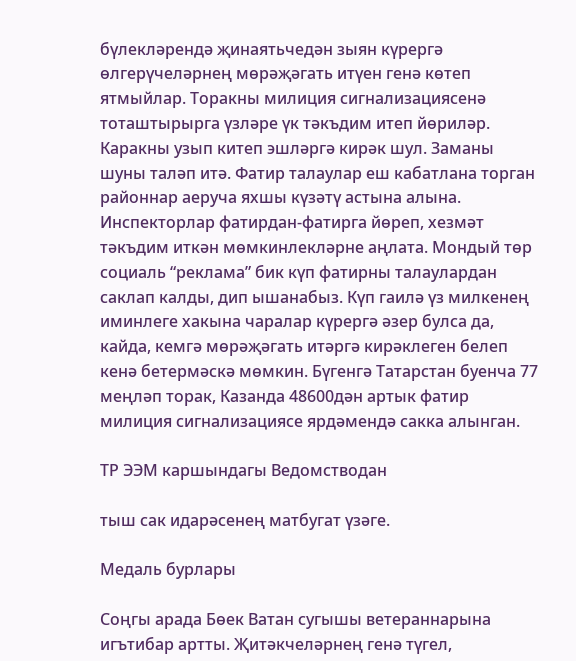бүлекләрендә җинаятьчедән зыян күрергә өлгерүчеләрнең мөрәҗәгать итүен генә көтеп ятмыйлар. Торакны милиция сигнализациясенә тоташтырырга үзләре үк тәкъдим итеп йөриләр. Каракны узып китеп эшләргә кирәк шул. Заманы шуны таләп итә. Фатир талаулар еш кабатлана торган районнар аеруча яхшы күзәтү астына алына. Инспекторлар фатирдан-фатирга йөреп, хезмәт тәкъдим иткән мөмкинлекләрне аңлата. Мондый төр социаль “реклама” бик күп фатирны талаулардан саклап калды, дип ышанабыз. Күп гаилә үз милкенең иминлеге хакына чаралар күрергә әзер булса да, кайда, кемгә мөрәҗәгать итәргә кирәклеген белеп кенә бетермәскә мөмкин. Бүгенгә Татарстан буенча 77 меңләп торак, Казанда 48600дән артык фатир милиция сигнализациясе ярдәмендә сакка алынган.

ТР ЭЭМ каршындагы Ведомстводан

тыш сак идарәсенең матбугат үзәге.

Медаль бурлары

Соңгы арада Бөек Ватан сугышы ветераннарына игътибар артты. Җитәкчеләрнең генә түгел,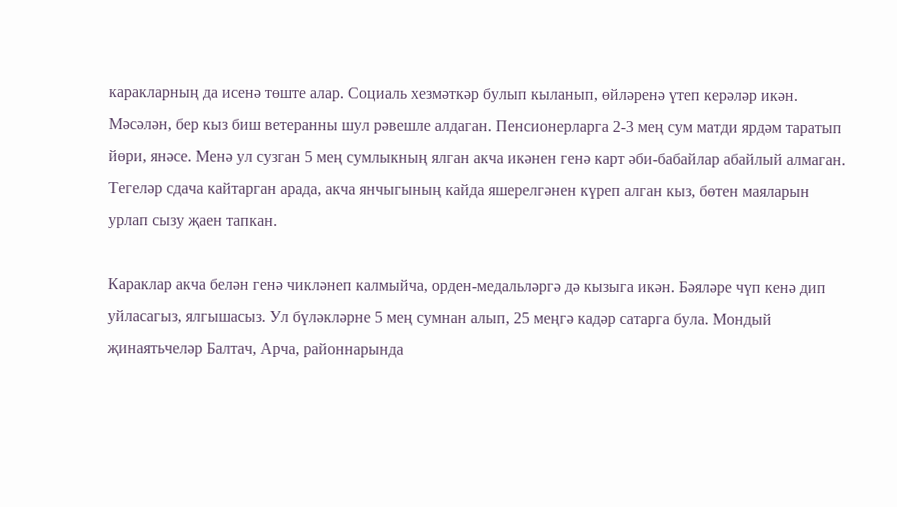каракларның да исенә төште алар. Социаль хезмәткәр булып кыланып, өйләренә үтеп керәләр икән. Мәсәлән, бер кыз биш ветеранны шул рәвешле алдаган. Пенсионерларга 2-3 мең сум матди ярдәм таратып йөри, янәсе. Менә ул сузган 5 мең сумлыкның ялган акча икәнен генә карт әби-бабайлар абайлый алмаган. Тегеләр сдача кайтарган арада, акча янчыгының кайда яшерелгәнен күреп алган кыз, бөтен маяларын урлап сызу җаен тапкан.

Караклар акча белән генә чикләнеп калмыйча, орден-медальләргә дә кызыга икән. Бәяләре чүп кенә дип уйласагыз, ялгышасыз. Ул бүләкләрне 5 мең сумнан алып, 25 меңгә кадәр сатарга була. Мондый җинаятьчеләр Балтач, Арча, районнарында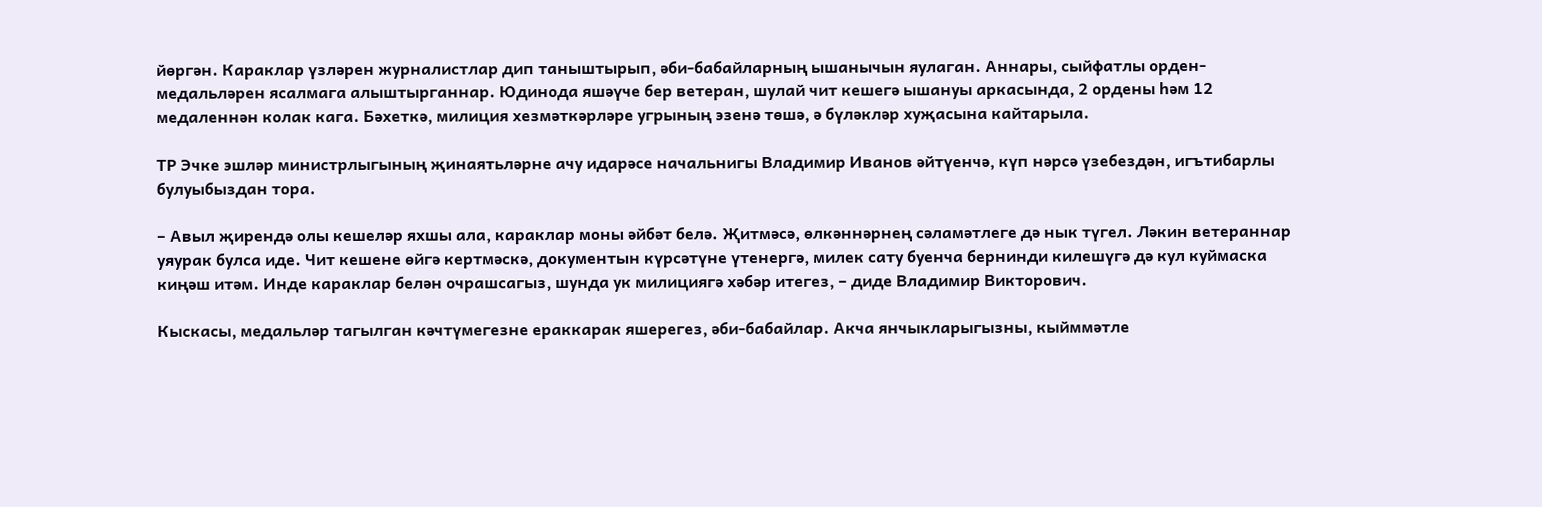йөргән. Караклар үзләрен журналистлар дип таныштырып, әби-бабайларның ышанычын яулаган. Аннары, сыйфатлы орден-медальләрен ясалмага алыштырганнар. Юдинода яшәүче бер ветеран, шулай чит кешегә ышануы аркасында, 2 ордены һәм 12 медаленнән колак кага. Бәхеткә, милиция хезмәткәрләре угрының эзенә төшә, ә бүләкләр хуҗасына кайтарыла.

ТР Эчке эшләр министрлыгының җинаятьләрне ачу идарәсе начальнигы Владимир Иванов әйтүенчә, күп нәрсә үзебездән, игътибарлы булуыбыздан тора.

– Авыл җирендә олы кешеләр яхшы ала, караклар моны әйбәт белә. Җитмәсә, өлкәннәрнең сәламәтлеге дә нык түгел. Ләкин ветераннар уяурак булса иде. Чит кешене өйгә кертмәскә, документын күрсәтүне үтенергә, милек сату буенча бернинди килешүгә дә кул куймаска киңәш итәм. Инде караклар белән очрашсагыз, шунда ук милициягә хәбәр итегез, – диде Владимир Викторович.

Кыскасы, медальләр тагылган кәчтүмегезне ераккарак яшерегез, әби-бабайлар. Акча янчыкларыгызны, кыйммәтле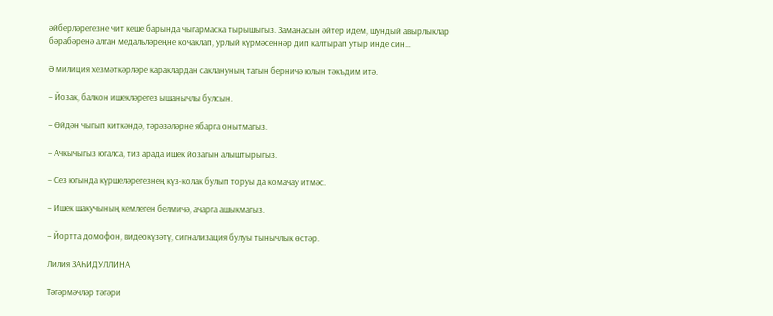әйберләрегезне чит кеше барында чыгармаска тырышыгыз. Заманасын әйтер идем, шундый авырлыклар бәрабәренә алган медальләреңне кочаклап, урлый күрмәсеннәр дип калтырап утыр инде син…

Ә милиция хезмәткәрләре караклардан саклануның тагын берничә юлын тәкъдим итә.

– Йозак, балкон ишекләрегез ышанычлы булсын.

– Өйдән чыгып киткәндә, тәрәзәләрне ябарга онытмагыз.

– Ачкычыгыз югалса, тиз арада ишек йозагын алыштырыгыз.

– Сез югында күршеләрегезнең күз-колак булып торуы да комачау итмәс.

– Ишек шакучының кемлеген белмичә, ачарга ашыкмагыз.

– Йортта домофон, видеокүзәтү, сигнализация булуы тынычлык өстәр.

Лилия ЗАҺИДУЛЛИНА

Тәгәрмәчләр тәгәри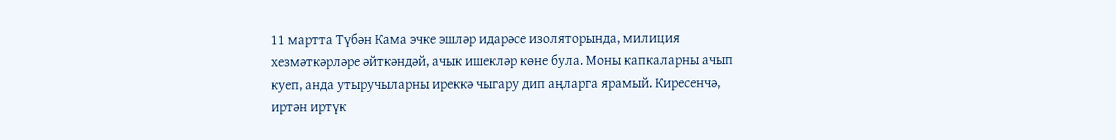11 мартта Түбән Кама эчке эшләр идарәсе изоляторында, милиция хезмәткәрләре әйткәндәй, ачык ишекләр көне була. Моны капкаларны ачып куеп, анда утыручыларны иреккә чыгару дип аңларга ярамый. Киресенчә, иртән иртүк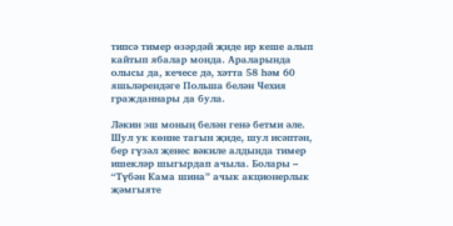типсә тимер өзәрдәй җиде ир кеше алып кайтып ябалар монда. Араларында олысы да, кечесе дә, хәтта 58 һәм 60 яшьләрендәге Польша белән Чехия гражданнары да була.

Ләкин эш моның белән генә бетми әле. Шул ук көнне тагын җиде, шул исәптән, бер гүзәл җенес вәкиле алдында тимер ишекләр шыгырдап ачыла. Болары – “Түбән Кама шина” ачык акционерлык җәмгыяте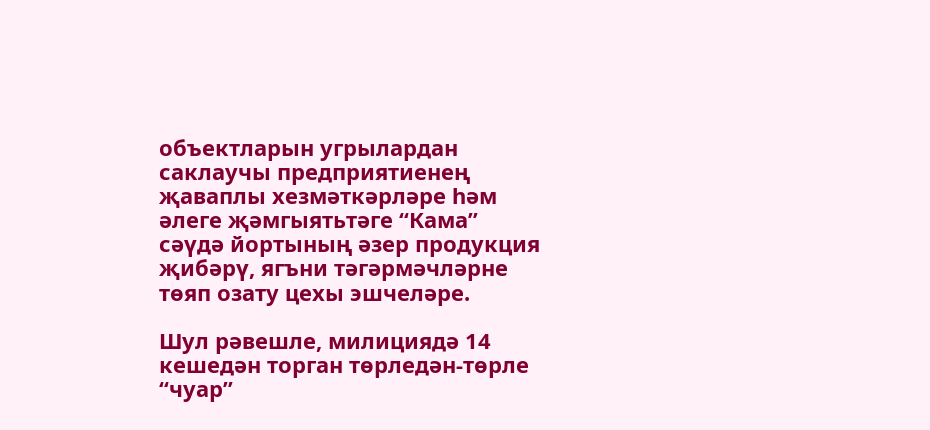объектларын угрылардан саклаучы предприятиенең җаваплы хезмәткәрләре һәм әлеге җәмгыятьтәге “Кама” сәүдә йортының әзер продукция җибәрү, ягъни тәгәрмәчләрне төяп озату цехы эшчеләре.

Шул рәвешле, милициядә 14 кешедән торган төрледән-төрле “чуар”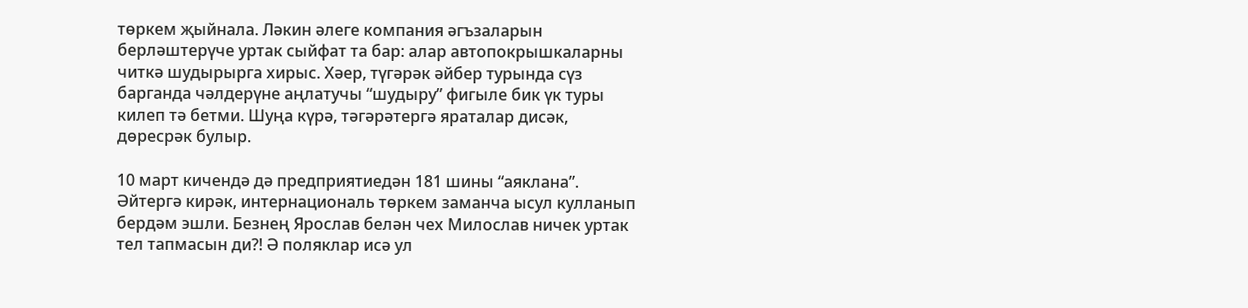төркем җыйнала. Ләкин әлеге компания әгъзаларын берләштерүче уртак сыйфат та бар: алар автопокрышкаларны читкә шудырырга хирыс. Хәер, түгәрәк әйбер турында сүз барганда чәлдерүне аңлатучы “шудыру” фигыле бик үк туры килеп тә бетми. Шуңа күрә, тәгәрәтергә яраталар дисәк, дөресрәк булыр.

10 март кичендә дә предприятиедән 181 шины “аяклана”. Әйтергә кирәк, интернациональ төркем заманча ысул кулланып бердәм эшли. Безнең Ярослав белән чех Милослав ничек уртак тел тапмасын ди?! Ә поляклар исә ул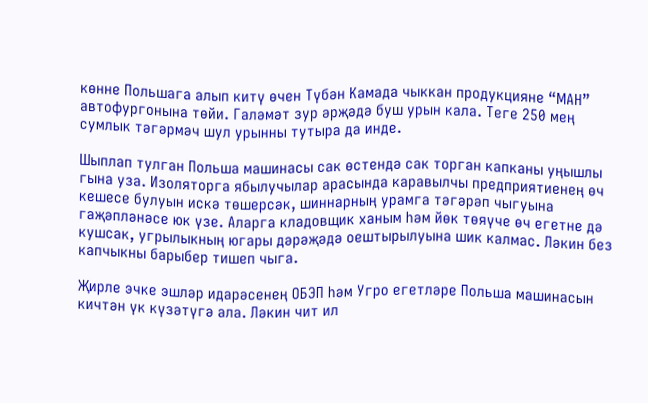көнне Польшага алып китү өчен Түбән Камада чыккан продукцияне “МАН” автофургонына төйи. Галәмәт зур әрҗәдә буш урын кала. Теге 250 мең сумлык тәгәрмәч шул урынны тутыра да инде.

Шыплап тулган Польша машинасы сак өстендә сак торган капканы уңышлы гына уза. Изоляторга ябылучылар арасында каравылчы предприятиенең өч кешесе булуын искә төшерсәк, шиннарның урамга тәгәрәп чыгуына гаҗәпләнәсе юк үзе. Аларга кладовщик ханым һәм йөк төяүче өч егетне дә кушсак, угрылыкның югары дәрәҗәдә оештырылуына шик калмас. Ләкин без капчыкны барыбер тишеп чыга.

Җирле эчке эшләр идарәсенең ОБЭП һәм Угро егетләре Польша машинасын кичтән үк күзәтүгә ала. Ләкин чит ил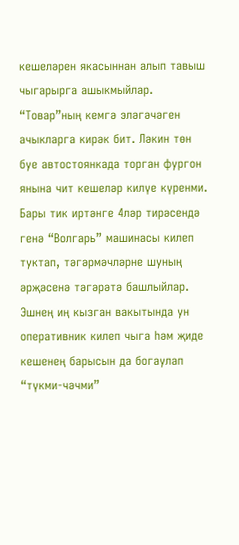кешеләрен якасыннан алып тавыш чыгарырга ашыкмыйлар. “Товар”ның кемгә эләгәчәген ачыкларга кирәк бит. Ләкин төн буе автостоянкада торган фургон янына чит кешеләр килүе күренми. Бары тик иртәнге 4ләр тирәсендә генә “Волгарь” машинасы килеп туктап, тәгәрмәчләрне шуның әрҗәсенә тәгәрәтә башлыйлар. Эшнең иң кызган вакытында ун оперативник килеп чыга һәм җиде кешенең барысын да богаулап “түкми-чәчми”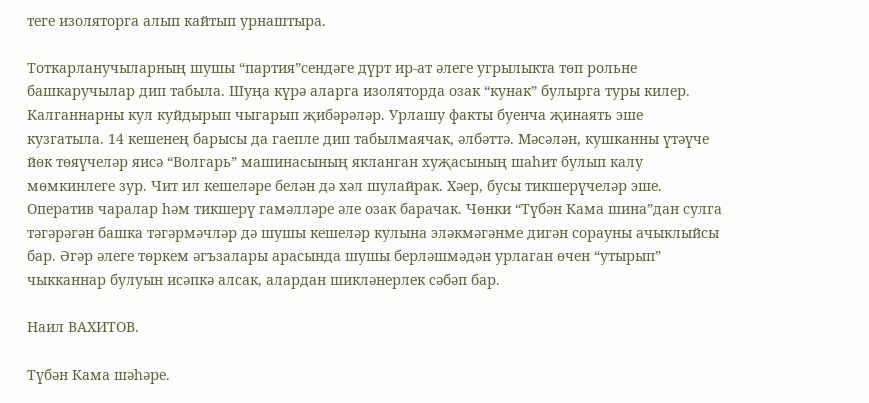теге изоляторга алып кайтып урнаштыра.

Тоткарланучыларның шушы “партия”сендәге дүрт ир-ат әлеге угрылыкта төп рольне башкаручылар дип табыла. Шуңа күрә аларга изоляторда озак “кунак” булырга туры килер. Калганнарны кул куйдырып чыгарып җибәрәләр. Урлашу факты буенча җинаять эше кузгатыла. 14 кешенең барысы да гаепле дип табылмаячак, әлбәттә. Мәсәлән, кушканны үтәүче йөк төяүчеләр яисә “Волгарь” машинасының якланган хуҗасының шаһит булып калу мөмкинлеге зур. Чит ил кешеләре белән дә хәл шулайрак. Хәер, бусы тикшерүчеләр эше. Оператив чаралар һәм тикшерү гамәлләре әле озак барачак. Чөнки “Түбән Кама шина”дан сулга тәгәрәгән башка тәгәрмәчләр дә шушы кешеләр кулына эләкмәгәнме дигән сорауны ачыклыйсы бар. Әгәр әлеге төркем әгъзалары арасында шушы берләшмәдән урлаган өчен “утырып” чыкканнар булуын исәпкә алсак, алардан шикләнерлек сәбәп бар.

Наил ВАХИТОВ.

Түбән Кама шәһәре.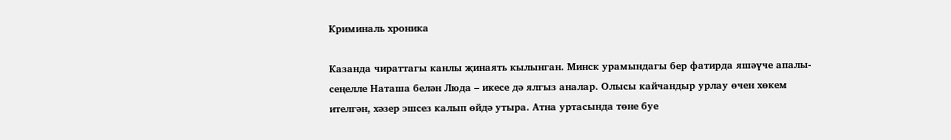Криминаль хроника

Казанда чираттагы канлы җинаять кылынган. Минск урамындагы бер фатирда яшәүче апалы-сеңелле Наташа белән Люда – икесе дә ялгыз аналар. Олысы кайчандыр урлау өчен хөкем ителгән, хәзер эшсез калып өйдә утыра. Атна уртасында төне буе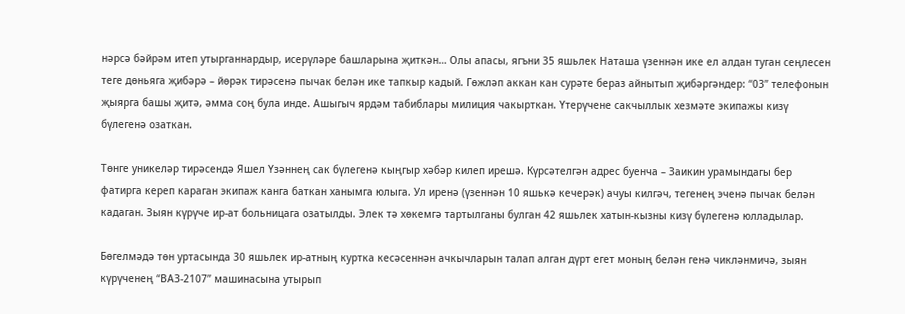нәрсә бәйрәм итеп утырганнардыр, исерүләре башларына җиткән… Олы апасы, ягъни 35 яшьлек Наташа үзеннән ике ел алдан туган сеңлесен теге дөньяга җибәрә – йөрәк тирәсенә пычак белән ике тапкыр кадый. Гөжләп аккан кан сурәте бераз айнытып җибәргәндер: “03” телефонын җыярга башы җитә, әмма соң була инде. Ашыгыч ярдәм табиблары милиция чакырткан. Үтерүчене сакчыллык хезмәте экипажы кизү бүлегенә озаткан.

Төнге уникеләр тирәсендә Яшел Үзәннең сак бүлегенә кыңгыр хәбәр килеп ирешә. Күрсәтелгән адрес буенча – Заикин урамындагы бер фатирга кереп караган экипаж канга баткан ханымга юлыга. Ул иренә (үзеннән 10 яшькә кечерәк) ачуы килгәч, тегенең эченә пычак белән кадаган. Зыян күрүче ир-ат больницага озатылды. Элек тә хөкемгә тартылганы булган 42 яшьлек хатын-кызны кизү бүлегенә юлладылар.

Бөгелмәдә төн уртасында 30 яшьлек ир-атның куртка кесәсеннән ачкычларын талап алган дүрт егет моның белән генә чикләнмичә, зыян күрүченең “ВАЗ-2107” машинасына утырып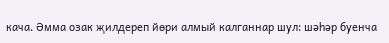кача. Әмма озак җилдереп йөри алмый калганнар шул: шәһәр буенча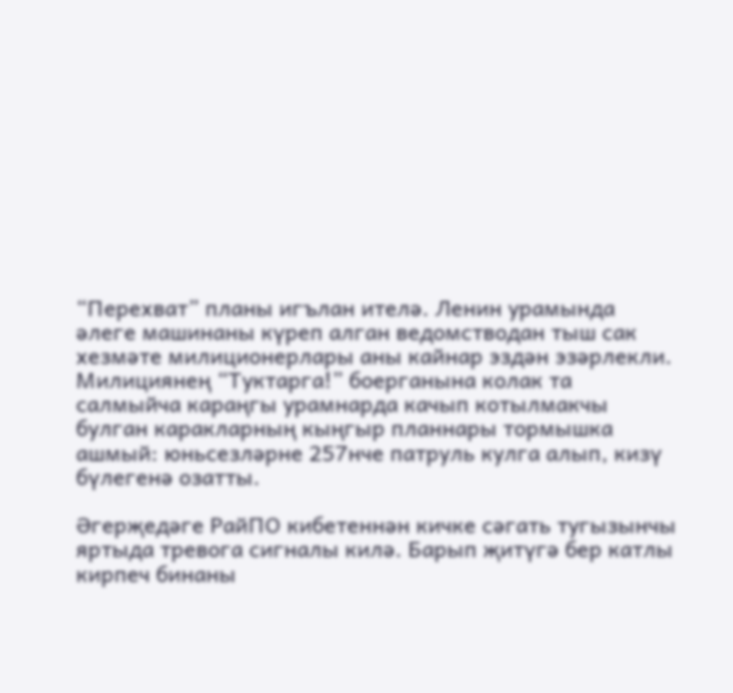“Перехват” планы игълан ителә. Ленин урамында әлеге машинаны күреп алган ведомстводан тыш сак хезмәте милиционерлары аны кайнар эздән эзәрлекли. Милициянең “Туктарга!” боерганына колак та салмыйча караңгы урамнарда качып котылмакчы булган каракларның кыңгыр планнары тормышка ашмый: юньсезләрне 257нче патруль кулга алып, кизү бүлегенә озатты.

Әгерҗедәге РайПО кибетеннән кичке сәгать тугызынчы яртыда тревога сигналы килә. Барып җитүгә бер катлы кирпеч бинаны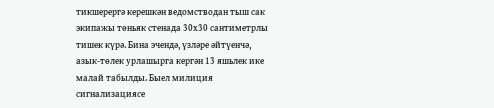тикшерергә керешкән ведомстводан тыш сак экипажы төньяк стенада 30х30 сантиметрлы тишек күрә. Бина эчендә, үзләре әйтүенчә, азык-төлек урлашырга кергән 13 яшьлек ике малай табылды. Быел милиция сигнализациясе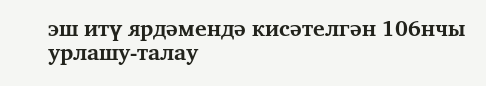эш итү ярдәмендә кисәтелгән 106нчы урлашу-талау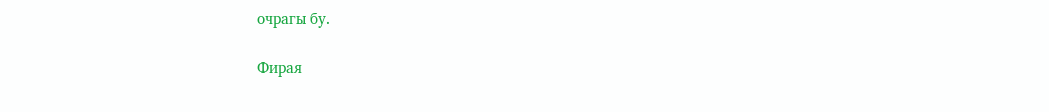очрагы бу.

Фирая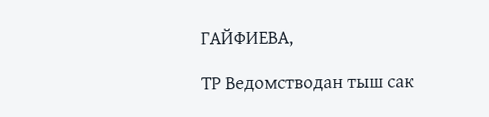ГАЙФИЕВА,

ТР Ведомстводан тыш сак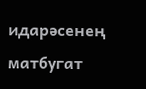идарәсенең матбугат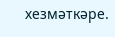хезмәткәре.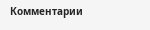Комментарии